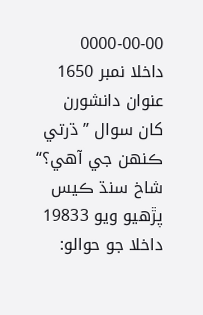0000-00-00
داخلا نمبر 1650
عنوان دانشورن کان سوال ”ڌرتي ڪنھن جي آهي؟“
شاخ سنڌ ڪيس
پڙهيو ويو 19833
داخلا جو حوالو: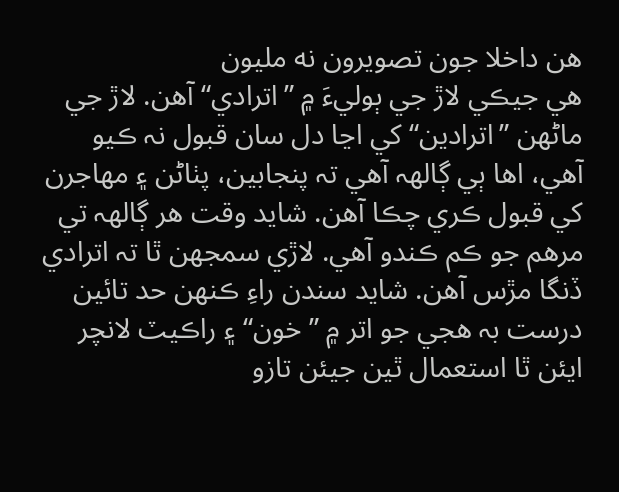هن داخلا جون تصويرون نه مليون
هي جيڪي لاڙ جي ٻوليءَ ۾ ”اترادي“ آهن. لاڙ جي ماڻهن ”اترادين“ کي اڃا دل سان قبول نہ ڪيو آهي، اها ٻي ڳالھہ آهي تہ پنجابين، پٺاڻن ۽ مهاجرن کي قبول ڪري چڪا آهن. شايد وقت هر ڳالھہ تي مرهم جو ڪم ڪندو آهي. لاڙي سمجهن ٿا تہ اترادي ڏنگا مڙس آهن. شايد سندن راءِ ڪنھن حد تائين درست بہ هجي جو اتر ۾ ”خون“ ۽ راڪيٽ لانچر ايئن ٿا استعمال ٿين جيئن تازو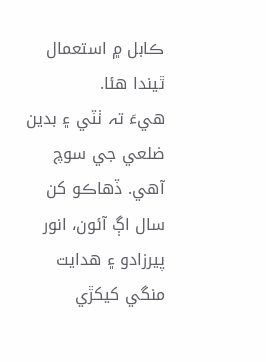ڪابل ۾ استعمال ٿيندا هئا.
هيءَ تہ ٺٽي ۽ بدين ضلعي جي سوچ آهي. ڏهاڪو کن سال اڳ آئون، انور پيرزادو ۽ هدايت منگي کيکڙي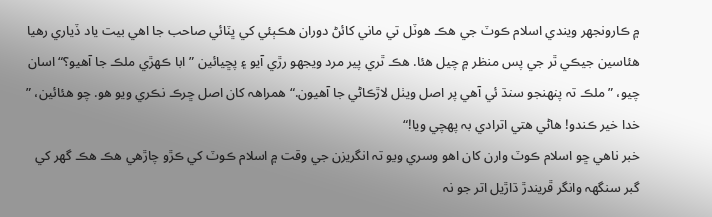۾ ڪارونجهر ويندي اسلام ڪوٽ جي هڪ هوٽل تي ماني کائڻ دوران هڪٻئي کي ڀٽائي صاحب جا اهي بيت ياد ڏياري رهيا هئاسين جيڪي ٿر جي پس منظر ۾ چيل هئا. هڪ ٿري پير مرد ويجهو رڙي آيو ۽ پڇيائين ”ابا ڪھڙي ملڪ جا آهيو؟“ اسان چيو، ”ملڪ تہ پنھنجو سنڌ ئي آهي پر اصل ويٺل لاڙڪاڻي جا آهيون.“ همراھہ کان اصل ڇرڪ نڪري ويو هو. چو هئائين، ” خدا خير ڪندو! هاڻي هتي اترادي بہ پھچي ويا!“
خبر ناهي ڇو اسلام ڪوٽ وارن کان اهو وسري ويو تہ انگريزن جي وقت ۾ اسلام ڪوٽ کي ڪڙو چاڙهي هڪ هڪ گهر کي گبر سنگھہ وانگر ڦريندڙ ڌاڙيل اتر جو نہ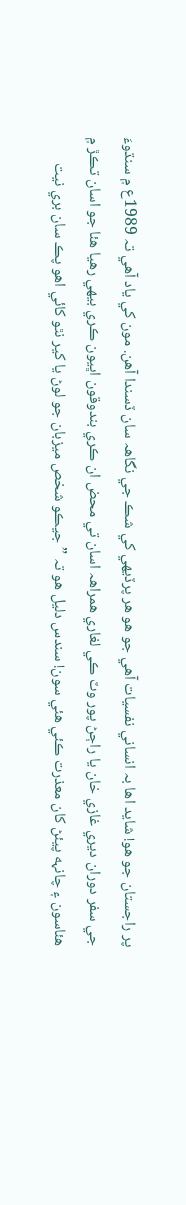پر راجستان جو هو! شايد اها بہ انساني نفسيات آهي جو هو هر پرڏيھي کي شڪ جي نگاھہ سان ڏسندا آهن. مون کي ياد آهي تہ 1989ع ۾ سنڌوءَ جي سفر دوران ديري غازي خان يا راڄڻ پور وٽ ڪي لغاري همراھہ اسان تي محض ان ڪري بندوقون اڀيون ڪري بيھي رهيا هئا جو اسان تڪڙ ۾ هئاسون ۽ چانہه پيئڻ کان معذرت ڪئي هئي سون! سندس دليل هو تہ ”جيڪو شخص ميزبان جو لوڻ يا کير نٿو کائي اهو پڪ سان بري نيت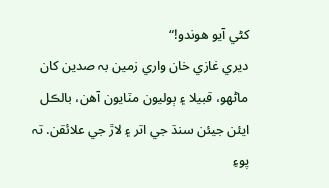کڻي آيو هوندو!“
ديري غازي خان واري زمين بہ صدين کان ماڻهو، قبيلا ۽ ٻوليون مٽايون آهن، بالڪل ايئن جيئن سنڌ جي اتر ۽ لاڙ جي علائقن. تہ پوءِ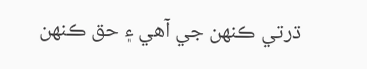ڌرتي ڪنھن جي آهي ۽ حق ڪنھن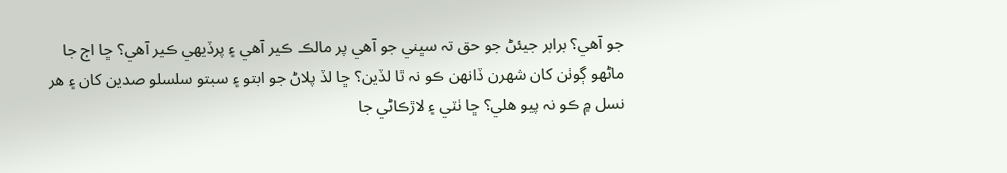جو آهي؟ برابر جيئڻ جو حق تہ سڀني جو آهي پر مالڪ ڪير آهي ۽ پرڏيھي ڪير آهي؟ ڇا اڄ جا ماڻهو ڳوٺن کان شهرن ڏانھن ڪو نہ ٿا لڏين؟ ڇا لڏ پلاڻ جو ابتو ۽ سبتو سلسلو صدين کان ۽ هر نسل ۾ ڪو نہ پيو هلي؟ ڇا ٺٽي ۽ لاڙڪاڻي جا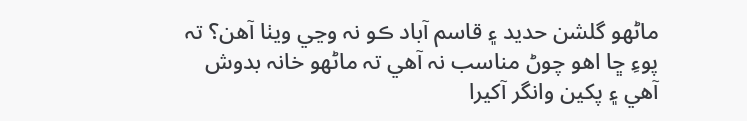ماڻهو گلشن حديد ۽ قاسم آباد ڪو نہ وڃي ويٺا آهن؟ تہ پوءِ ڇا اهو چوڻ مناسب نہ آهي تہ ماڻهو خانہ بدوش آهي ۽ پکين وانگر آکيرا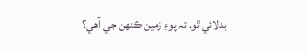بدلائي ٿو. تہ پوءِ زمين ڪنھن جي آهي؟